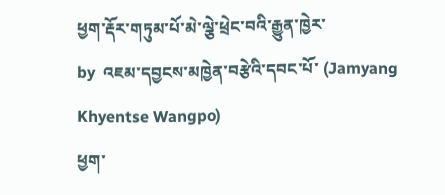ཕྱག་རྡོར་གཏུམ་པོ་མེ་ལྕེ་ཕྲེང་བའི་རྒྱུན་ཁྱེར་
by  འཇམ་དབྱངས་མཁྱེན་བརྩེའི་དབང་པོ་ (Jamyang Khyentse Wangpo)
ཕྱག་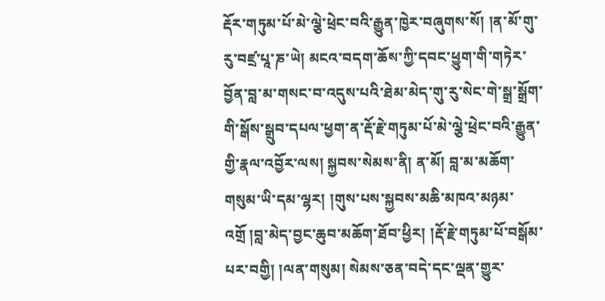རྡོར་གཏུམ་པོ་མེ་ལྕེ་ཕྲེང་བའི་རྒྱུན་ཁྱེར་བཞུགས་སོ། །ན་མོ་གུ་རུ་བཛྲ་པཱ་ཎ་ཡེ། མངའ་བདག་ཆོས་ཀྱི་དབང་ཕྱུག་གི་གཏེར་བྱོན་བླ་མ་གསང་བ་འདུས་པའི་ཐེམ་མེད་གུ་རུ་སེང་གེ་སྒྲ་སྒྲོག་གི་སྒོས་སྒྲུབ་དཔལ་ཕྱག་ན་རྡོ་རྗེ་གཏུམ་པོ་མེ་ལྕེ་ཕྲེང་བའི་རྒྱུན་གྱི་རྣལ་འབྱོར་ལས། སྐྱབས་སེམས་ནི། ན་མོ། བླ་མ་མཆོག་གསུམ་ཡི་དམ་ལྷར། །གུས་པས་སྐྱབས་མཆི་མཁའ་མཉམ་འགྲོ །བླ་མེད་བྱང་ཆུབ་མཆོག་ཐོབ་ཕྱིར། །རྡོ་རྗེ་གཏུམ་པོ་བསྒོམ་པར་བགྱི། །ལན་གསུམ། སེམས་ཅན་བདེ་དང་ལྡན་གྱུར་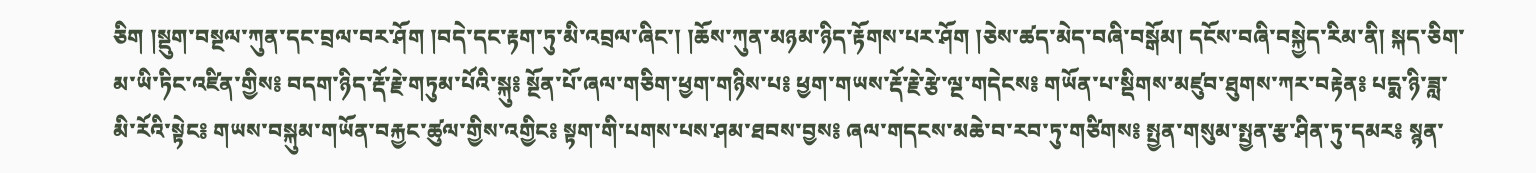ཅིག །སྡུག་བསྔལ་ཀུན་དང་བྲལ་བར་ཤོག །བདེ་དང་རྟག་ཏུ་མི་འབྲལ་ཞིང་། །ཆོས་ཀུན་མཉམ་ཉིད་རྟོགས་པར་ཤོག །ཅེས་ཚད་མེད་བཞི་བསྒོམ། དངོས་བཞི་བསྐྱེད་རིམ་ནི། སྐད་ཅིག་མ་ཡི་ཏིང་འཛིན་གྱིས༔ བདག་ཉིད་རྡོ་རྗེ་གཏུམ་པོའི་སྐུ༔ སྔོན་པོ་ཞལ་གཅིག་ཕྱག་གཉིས་པ༔ ཕྱག་གཡས་རྡོ་རྗེ་རྩེ་ལྔ་གདེངས༔ གཡོན་པ་སྡིགས་མཛུབ་ཐུགས་ཀར་བརྟེན༔ པདྨ་ཉི་ཟླ་མི་རོའི་སྟེང༔ གཡས་བསྐུམ་གཡོན་བརྐྱང་ཚུལ་གྱིས་འགྱིང༔ སྟག་གི་པགས་པས་ཤམ་ཐབས་བྱས༔ ཞལ་གདངས་མཆེ་བ་རབ་ཏུ་གཙིགས༔ སྤྱན་གསུམ་སྤྱན་རྩ་ཤིན་ཏུ་དམར༔ སྙན་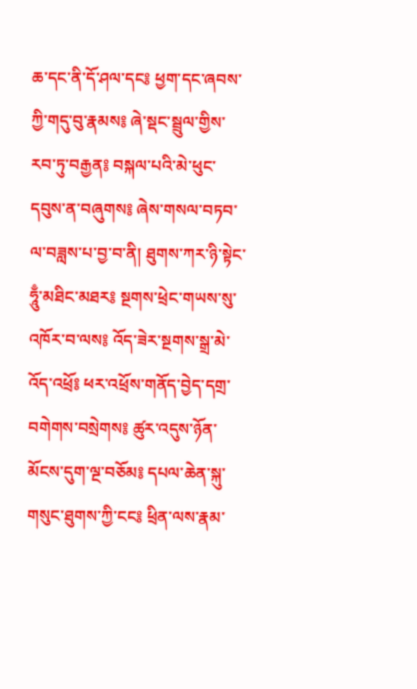ཆ་དང་ནི་དོ་ཤལ་དང༔ ཕྱག་དང་ཞབས་ཀྱི་གདུ་བུ་རྣམས༔ ཞེ་སྡང་སྦྲུལ་གྱིས་རབ་ཏུ་བརྒྱན༔ བསྐལ་པའི་མེ་ཕུང་དབུས་ན་བཞུགས༔ ཞེས་གསལ་བཏབ་ལ་བཟླས་པ་བྱ་བ་ནི། ཐུགས་ཀར་ཉི་སྟེང་ཧཱུྃ་མཐིང་མཐར༔ སྔགས་ཕྲེང་གཡས་སུ་འཁོར་བ་ལས༔ འོད་ཟེར་སྔགས་སྒྲ་མེ་འོད་འཕྲོ༔ ཕར་འཕྲོས་གནོད་བྱེད་དགྲ་བགེགས་བསྲེགས༔ ཚུར་འདུས་ཉོན་མོངས་དུག་ལྔ་བཅོམ༔ དཔལ་ཆེན་སྐུ་གསུང་ཐུགས་ཀྱི་ངང༔ ཕྲིན་ལས་རྣམ་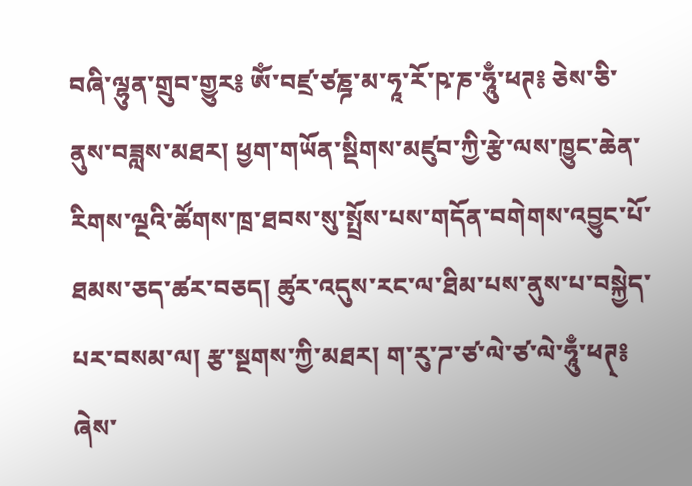བཞི་ལྷུན་གྲུབ་གྱུར༔ ཨོཾ་བཛྲ་ཙཎྜ་མ་ཧཱ་རོ་ཥ་ཎ་ཧཱུྃ་ཕཊ༔ ཅེས་ཅི་ནུས་བཟླས་མཐར། ཕྱག་གཡོན་སྡིགས་མཛུབ་ཀྱི་རྩེ་ལས་ཁྱུང་ཆེན་རིགས་ལྔའི་ཚོགས་ཁྲ་ཐབས་སུ་སྤྲོས་པས་གདོན་བགེགས་འབྱུང་པོ་ཐམས་ཅད་ཚར་བཅད། ཚུར་འདུས་རང་ལ་ཐིམ་པས་ནུས་པ་བསྐྱེད་པར་བསམ་ལ། རྩ་སྔགས་ཀྱི་མཐར། ག་རུ་ཌ་ཙ་ལེ་ཙ་ལེ་ཧཱུྃ་ཕཊ྄༔ ཞེས་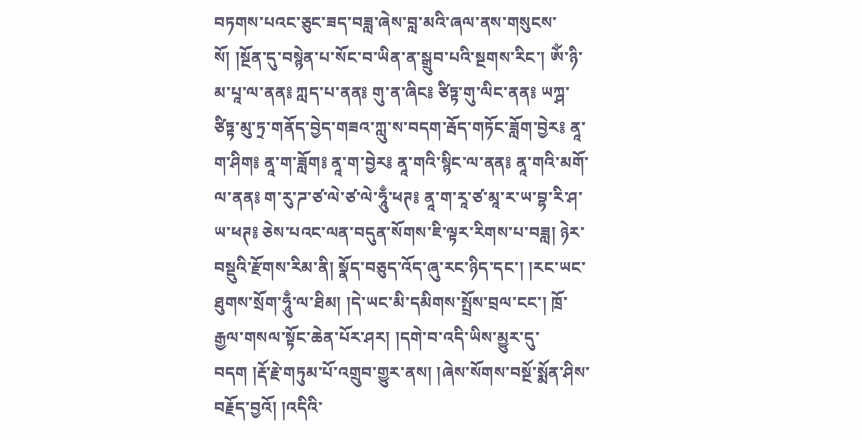བཏགས་པའང་ཅུང་ཟད་བཟླ་ཞེས་བླ་མའི་ཞལ་ནས་གསུངས་སོ། །སྔོན་དུ་བསྙེན་པ་སོང་བ་ཡིན་ན་སྒྲུབ་པའི་སྔགས་རིང་། ཨོཾ་ཉི་མ་པཱ་ལ་ནན༔ ཀླད་པ་ནན༔ གུ་ན་ཞིང༔ ཙིཏྟ་གུ་ལིང་ནན༔ ཡཀྴ་ཙིཏྟ་མུ་ཏྲ་གནོད་བྱེད་གཟའ་ཀླུ་ས་བདག་རྦོད་གཏོང་ཟློག་བྱེར༔ ནཱ་ག་ཤིག༔ ནཱ་ག་ཟློག༔ ནཱ་ག་བྱེར༔ ནཱ་གའི་སྙིང་ལ་ནན༔ ནཱ་གའི་མགོ་ལ་ནན༔ ག་རུ་ཌ་ཙ་ལེ་ཙ་ལེ་ཧཱུྃ་ཕཊ༔ ནཱ་ག་རཱ་ཙ་མཱ་ར་ཡ་བྷ་རི་ཤ་ཡ་ཕཊ༔ ཅེས་པའང་ལན་བདུན་སོགས་ཇི་ལྟར་རིགས་པ་བཟླ། ཉེར་བསྡུའི་རྫོགས་རིམ་ནི། སྣོད་བཅུད་འོད་ཞུ་རང་ཉིད་དང་། །རང་ཡང་ཐུགས་སྲོག་ཧཱུྃ་ལ་ཐིམ། །དེ་ཡང་མི་དམིགས་སྤྲོས་བྲལ་ངང་། ཁྲོ་རྒྱལ་གསལ་སྟོང་ཆེན་པོར་ཤར། །དགེ་བ་འདི་ཡིས་མྱུར་དུ་བདག །རྡོ་རྗེ་གཏུམ་པོ་འགྲུབ་གྱུར་ནས། །ཞེས་སོགས་བསྔོ་སྨོན་ཤིས་བརྗོད་བྱའོ། །འདིའི་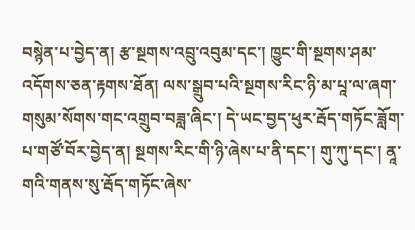བསྙེན་པ་བྱེད་ན། རྩ་སྔགས་འབྲུ་འབུམ་དང་། ཁྱུང་གི་སྔགས་ཤམ་འདོགས་ཅན་རྟགས་ཐོན། ལས་སྒྲུབ་པའི་སྔགས་རིང་ཉི་མ་པཱ་ལ་ཞག་གསུམ་སོགས་གང་འགྲུབ་བཟླ་ཞིང་། དེ་ཡང་བྱད་ཕུར་རྦོད་གཏོང་ཟློག་པ་གཙོ་བོར་བྱེད་ན། སྔགས་རིང་གི་ཉི་ཞེས་པ་ནི་དང་། གུ་ཀུ་དང་། ནཱ་གའི་གནས་སུ་རྦོད་གཏོང་ཞེས་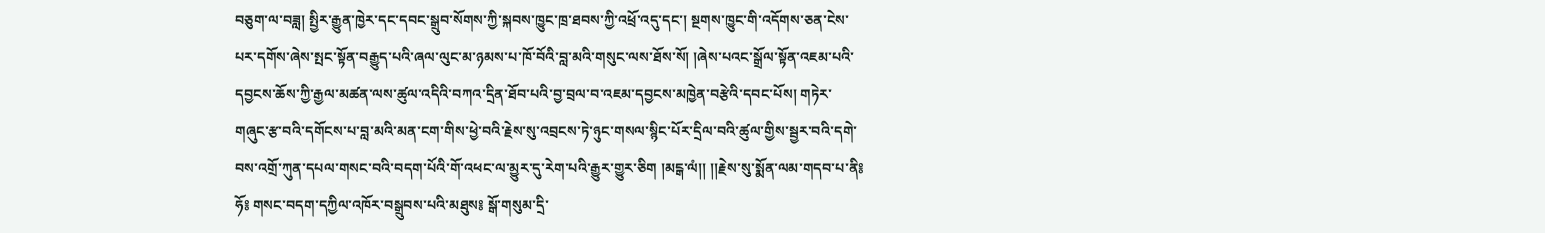བཅུག་ལ་བཟླ། སྤྱིར་རྒྱུན་ཁྱེར་དང་དབང་སྒྲུབ་སོགས་ཀྱི་སྐབས་ཁྱུང་ཁྲ་ཐབས་ཀྱི་འཕྲོ་འདུ་དང་། སྔགས་ཁྱུང་གི་འདོགས་ཅན་ངེས་པར་དགོས་ཞེས་སྤང་སྟོན་བརྒྱུད་པའི་ཞལ་ལུང་མ་ཉམས་པ་ཁོ་བོའི་བླ་མའི་གསུང་ལས་ཐོས་སོ། །ཞེས་པའང་སྒྲོལ་སྟོན་འཇམ་པའི་དབྱངས་ཆོས་ཀྱི་རྒྱལ་མཚན་ལས་ཚུལ་འདིའི་བཀའ་དྲིན་ཐོབ་པའི་བྱ་བྲལ་བ་འཇམ་དབྱངས་མཁྱེན་བརྩེའི་དབང་པོས། གཏེར་གཞུང་རྩ་བའི་དགོངས་པ་བླ་མའི་མན་ངག་གིས་ཕྱེ་བའི་རྗེས་སུ་འབྲངས་ཏེ་ཉུང་གསལ་སྙིང་པོར་དྲིལ་བའི་ཚུལ་གྱིས་སྦྱར་བའི་དགེ་བས་འགྲོ་ཀུན་དཔལ་གསང་བའི་བདག་པོའི་གོ་འཕང་ལ་མྱུར་དུ་རེག་པའི་རྒྱུར་གྱུར་ཅིག །མངྒ་ལཾ།། །།རྗེས་སུ་སྨོན་ལམ་གདབ་པ་ནི༔ ཧོ༔ གསང་བདག་དཀྱིལ་འཁོར་བསྒྲུབས་པའི་མཐུས༔ སྒོ་གསུམ་དྲི་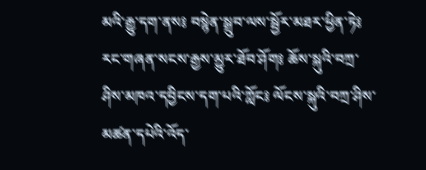མའི་རྒྱུ་དག་ནས༔ བསྙེན་སྒྲུབ་ལས་སྦྱོར་མཐར་ཕྱིན་ཏེ༔ རང་གཞན་སངས་རྒྱས་མྱུར་ཐོབ་ཤོག༔ ཆོས་སྐུའི་བཀྲ་ཤིས་མཁའ་དབྱིངས་དག་པའི་ཀློང༔ ལོངས་སྐུའི་བཀྲ་ཤིས་མཚན་དཔེའི་འོད་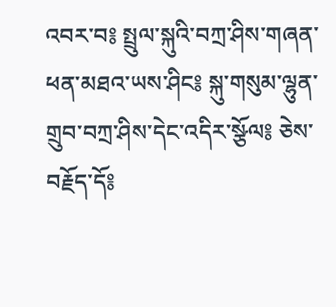འབར་བ༔ སྤྲུལ་སྐུའི་བཀྲ་ཤིས་གཞན་ཕན་མཐའ་ཡས་ཤིང༔ སྐུ་གསུམ་ལྷུན་གྲུབ་བཀྲ་ཤིས་དེང་འདིར་སྩོལ༔ ཅེས་བརྗོད་དོ༔